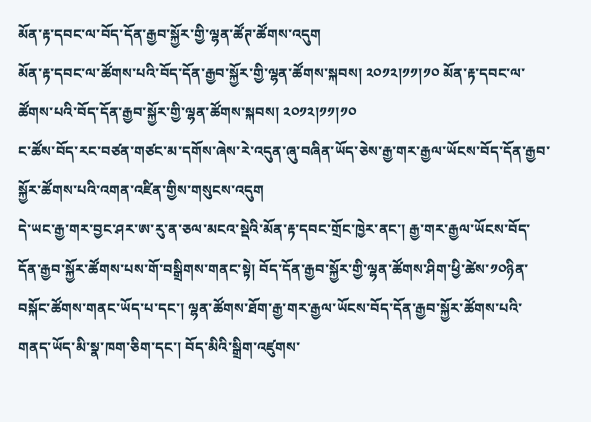མོན་རྟ་དབང་ལ་བོད་དོན་རྒྱབ་སྐྱོར་གྱི་ལྷན་ཚོཊ་ཚོགས་འདུག
མོན་རྟ་དབང་ལ་ཚོགས་པའི་བོད་དོན་རྒྱབ་སྐྱོར་གྱི་ལྷན་ཚོགས་སྐབས། ༢༠༡༢།༡༡།༡༠ མོན་རྟ་དབང་ལ་ཚོགས་པའི་བོད་དོན་རྒྱབ་སྐྱོར་གྱི་ལྷན་ཚོགས་སྐབས། ༢༠༡༢།༡༡།༡༠
ང་ཚོས་བོད་རང་བཙན་གཙང་མ་དགོས་ཞེས་རེ་འདུན་ཞུ་བཞིན་ཡོད་ཅེས་རྒྱ་གར་རྒྱལ་ཡོངས་བོད་དོན་རྒྱབ་སྐྱོར་ཚོགས་པའི་འགན་འཛིན་གྱིས་གསུངས་འདུག
དེ་ཡང་རྒྱ་གར་བྱང་ཤར་ཨ་རུ་ན་ཅལ་མངའ་སྡེའི་མོན་རྟ་དབང་གྲོང་ཁྱེར་ནང་། རྒྱ་གར་རྒྱལ་ཡོངས་བོད་དོན་རྒྱབ་སྐྱོར་ཚོགས་པས་གོ་བསྒྲིགས་གནང་སྟེ། བོད་དོན་རྒྱབ་སྐྱོར་གྱི་ལྷན་ཚོགས་ཤིག་ཕྱི་ཚེས་༡༠ཉིན་བསྐོང་ཚོགས་གནང་ཡོད་པ་དང་། ལྷན་ཚོགས་ཐོག་རྒྱ་གར་རྒྱལ་ཡོངས་བོད་དོན་རྒྱབ་སྐྱོར་ཚོགས་པའི་གནད་ཡོད་མི་སྣ་ཁག་ཅིག་དང་། བོད་མིའི་སྒྲིག་འཛུགས་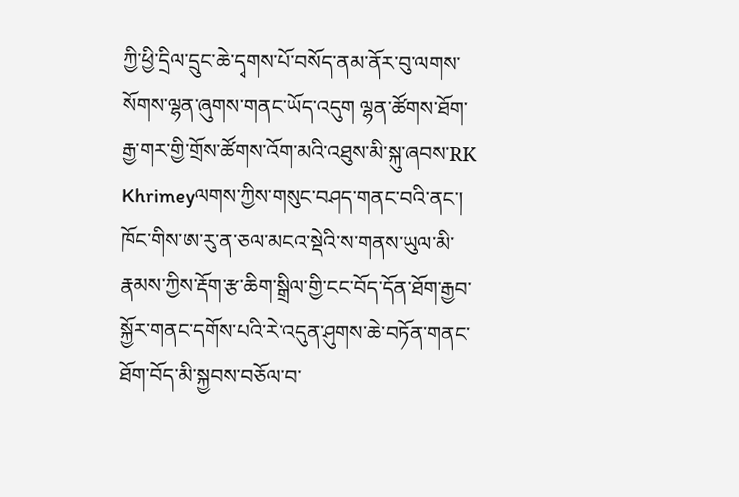ཀྱི་ཕྱི་དྲིལ་དྲུང་ཆེ་དྭགས་པོ་བསོད་ནམ་ནོར་བུ་ལགས་སོགས་ལྷན་ཞུགས་གནང་ཡོད་འདུག ལྷན་ཚོགས་ཐོག་རྒྱ་གར་གྱི་གྲོས་ཚོགས་འོག་མའི་འཐུས་མི་སྐུ་ཞབས་RK Khrimeyལགས་ཀྱིས་གསུང་བཤད་གནང་བའི་ནང་། ཁོང་གིས་ཨ་རུ་ན་ཅལ་མངའ་སྡེའི་ས་གནས་ཡུལ་མི་རྣམས་ཀྱིས་རྡོག་རྩ་ཆིག་སྒྲིལ་གྱི་ངང་བོད་དོན་ཐོག་རྒྱབ་སྐྱོར་གནང་དགོས་པའི་རེ་འདུན་ཤུགས་ཆེ་བཏོན་གནང་ཐོག་བོད་མི་སྐྱབས་བཅོལ་བ་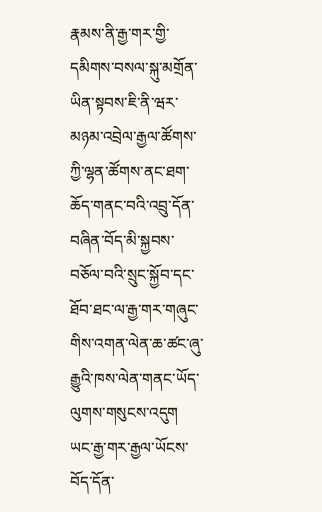རྣམས་ནི་རྒྱ་གར་གྱི་དམིགས་བསལ་སྐུ་མགྲོན་ཡིན་སྟབས་ཇི་ནི་ཝར་མཉམ་འབྲེལ་རྒྱལ་ཚོགས་ཀྱི་ལྷན་ཚོགས་ནང་ཐག་ཆོད་གནང་བའི་འབྲུ་དོན་བཞིན་བོད་མི་སྐྱབས་བཅོལ་བའི་སྲུང་སྐྱོབ་དང་ཐོབ་ཐང་ལ་རྒྱ་གར་གཞུང་གིས་འགན་ལེན་ཆ་ཚང་ཞུ་རྒྱུའི་ཁས་ལེན་གནང་ཡོད་ལུགས་གསུངས་འདུག
ཡང་རྒྱ་གར་རྒྱལ་ཡོངས་བོད་དོན་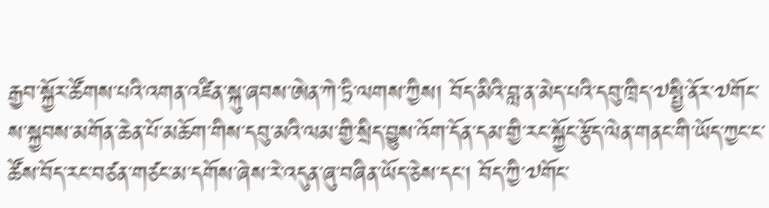རྒྱབ་སྐྱོར་ཚོགས་པའི་འགན་འཛིན་སྐུ་ཞབས་ཨེན་ཀེ་ཏྲི་ལགས་ཀྱིས། བོད་མིའི་བླ་ན་མེད་པའི་དབུ་ཁྲིད་༧སྤྱི་ནོར་༧གོང་ས་སྐྱབས་མགོན་ཆེན་པོ་མཆོག་གིས་དབུ་མའི་ལམ་གྱི་སྲིད་བྱུས་འོག་དོན་དམ་གྱི་རང་སྐྱོང་རྩོད་ལེན་གནང་གི་ཡོད་ཀྱང་ང་ཚོས་བོད་རང་བཙན་གཙང་མ་དགོས་ཞེས་རེ་འདུན་ཞུ་བཞིན་ཡོད་ཅེས་དང་། བོད་ཀྱི་༧གོང་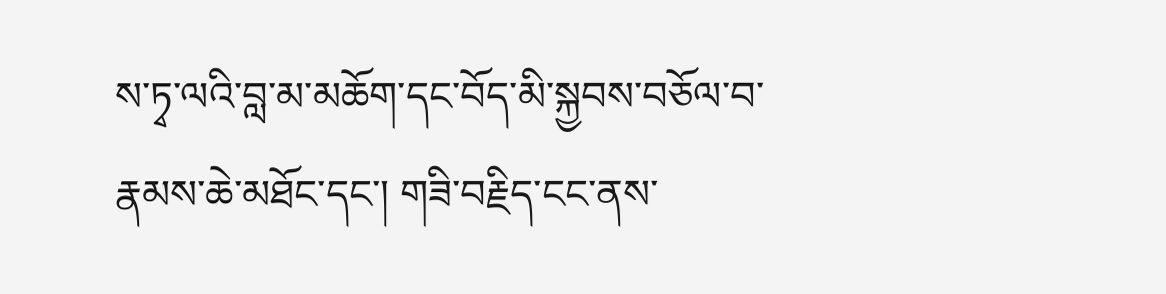ས་ཏྭ་ལའི་བླ་མ་མཆོག་དང་བོད་མི་སྐྱབས་བཅོལ་བ་རྣམས་ཆེ་མཐོང་དང་། གཟི་བརྗིད་ངང་ནས་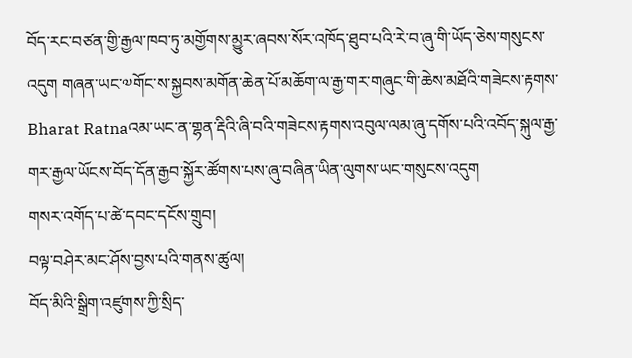བོད་རང་བཙན་གྱི་རྒྱལ་ཁབ་ཏུ་མགྱོགས་མྱུར་ཞབས་སོར་འཁོད་ཐུབ་པའི་རེ་བ་ཞུ་གི་ཡོད་ཅེས་གསུངས་འདུག གཞན་ཡང་༧གོང་ས་སྐྱབས་མགོན་ཆེན་པོ་མཆོག་ལ་རྒྱ་གར་གཞུང་གི་ཆེས་མཐོའི་གཟེངས་རྟགས་Bharat Ratnaའམ་ཡང་ན་གྷན་རྡིའི་ཞི་བའི་གཟེངས་རྟགས་འབུལ་ལམ་ཞུ་དགོས་པའི་འབོད་སྐུལ་རྒྱ་གར་རྒྱལ་ཡོངས་བོད་དོན་རྒྱབ་སྐྱོར་ཚོགས་པས་ཞུ་བཞིན་ཡིན་ལུགས་ཡང་གསུངས་འདུག
གསར་འགོད་པ་ཚེ་དབང་དངོས་གྲུབ།
བལྟ་བཤེར་མང་ཤོས་བྱས་པའི་གནས་ཚུལ།
བོད་མིའི་སྒྲིག་འཛུགས་ཀྱི་སྲིད་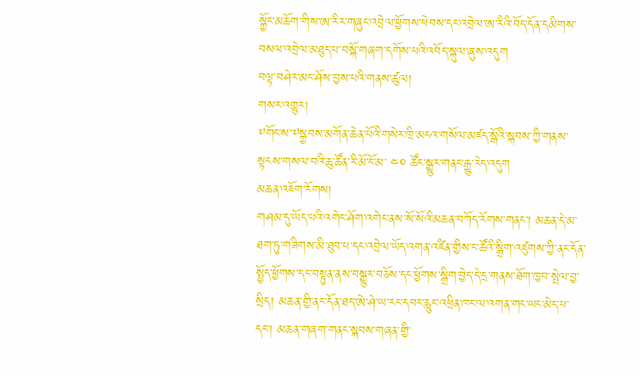སྐྱོང་མཆོག་གིས་ཨ་རིར་གཞུང་འབྲེལ་ཕྱོགས་ཕེབས་དང་འབྲེལ་ཨ་རིའི་བོད་དོན་དམིགས་བསལ་འབྲེལ་མཐུད་པ་བསྐོ་གཞག་དགོས་པའི་འབོད་སྐུལ་ཞུས་འདུག
བལྟ་བཤེར་མང་ཤོས་བྱས་པའི་གནས་ཚུལ།
གསར་འགྱུར།
༸གོང་ས་༸སྐྱབས་མགོན་ཆེན་པོའི་གསེར་ཁྲི་མངའ་གསོལ་མཛད་སྒོའི་སྐབས་ཀྱི་གནས་སྟངས་གསལ་བའི་ཆུ་ཚོན་རི་མོ་ངོ་མ་ ༤༠ ཚོང་སྒྱུར་གནང་རྒྱུ་རེད་འདུག
མཆན་འཇོག་རོགས།
གཤམ་དུ་ཡོད་པའི་འགེང་ཤོག་འགེང་ནས་སོ་སོའི་མཆན་བཀོད་རོགས་གནང་། མཆན་དེ་མ་ཐག་ཏུ་གཟིགས་མི་ཐུབ་པ་དང་འབྲེལ་ཡོད་འགན་འཛིན་གྱིས་ང་ཚོའི་སྒྲིག་འཛུགས་ཀྱི་ནང་དོན་སྤྱོད་ཕྱོགས་དང་བསྟུན་ནས་བསྒྱུར་བཅོས་དང་ཕྱོགས་སྒྲིག་བྱེད་དེ་དྲ་གནས་ཐོག་ཁྱབ་སྤེལ་བྱ་སྲིད། མཆན་གྱི་ནང་དོན་ཐད་ཨེ་ཤེ་ཡ་རང་དབང་རླུང་འཕྲིན་ཁང་ལ་འགན་གང་ཡང་མེད་པ་དང་། མཆན་གཞག་གནང་སྐབས་གཞན་གྱི་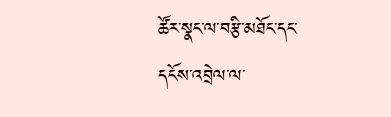ཚོར་སྣང་ལ་བརྩི་མཐོང་དང་དངོས་འབྲེལ་ལ་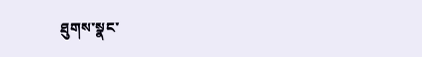ཐུགས་སྣང་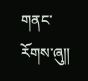གནང་རོགས་ཞུ༎